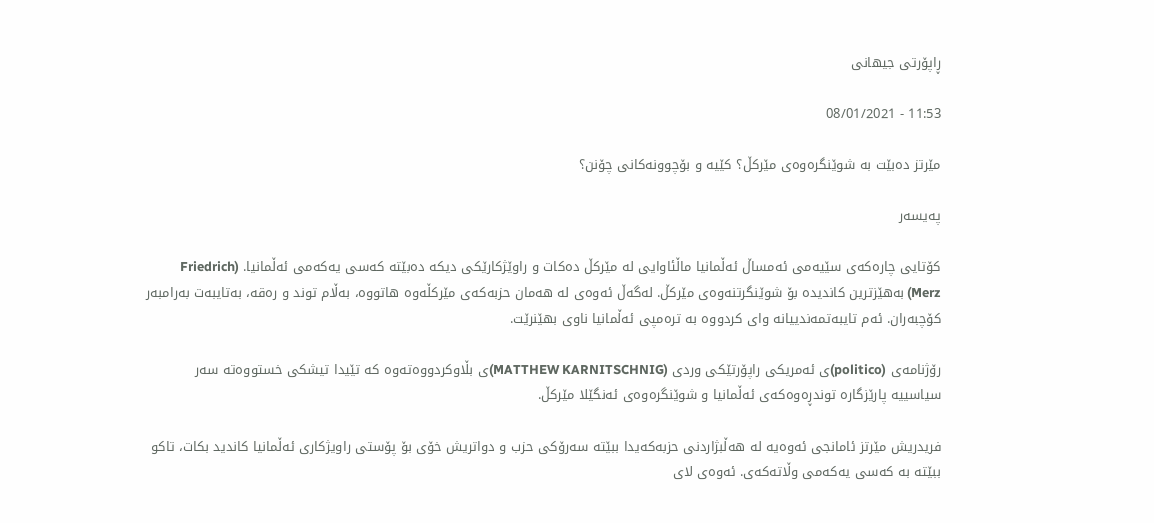ڕاپۆرتی جیهانی

11:53 - 08/01/2021

مێرتز دەبێت بە شوێنگرەوەی مێرکڵ؟ کێیە و بۆچوونەکانی چۆنن؟‌

پەیسەر

کۆتایی چارەکەی سێیەمی ئەمساڵ ئەڵمانیا ماڵئاوایی لە مێرکڵ دەکات و راوێژکارێکی دیکە دەبێتە کەسی یەکەمی ئەڵمانیا. (Friedrich Merz) بەهێزترین کاندیدە بۆ شوێنگرتنەوەی مێرکڵ. لەگەڵ ئەوەی لە هەمان حزبەکەی مێرکڵەوە هاتووە، بەڵام توند و رەقە، بەتایبەت بەرامبەر کۆچبەران. ئەم تایبەتمەندییانە وای کردووە بە ترەمپی ئەڵمانیا ناوی بهێنرێت.

رۆژنامەی (politico)ی ئەمریکی راپۆرتێکی وردی (MATTHEW KARNITSCHNIG)ی بڵاوکردووەتەوە کە تێیدا تیشکی خستووەتە سەر سیاسییە پارێزگارە توندڕەوەکەی ئەڵمانیا و شوێنگرەوەی ئەنگێلا مێرکڵ.

فریدریش مێرتز ئامانجی ئەوەیە لە هەڵبژاردنی حزبەکەیدا ببێتە سەرۆکی حزب و دواتریش خۆی بۆ پۆستی راویژکاری ئەڵمانیا کاندید بکات، تاکو ببێتە بە کەسی یەکەمی وڵاتەکەی. ئەوەی لای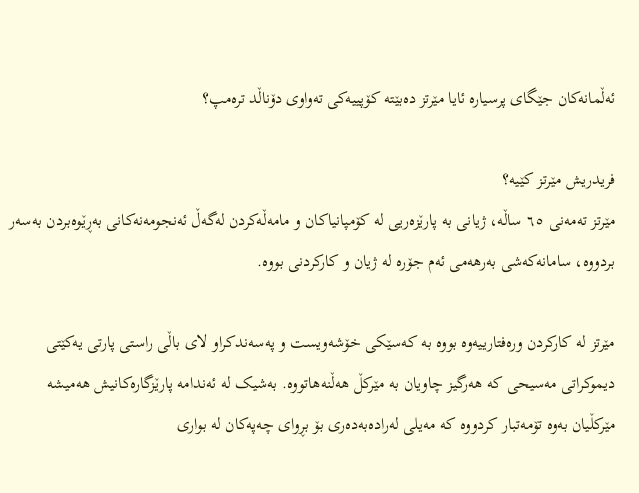ئەڵمانەکان جێگای پرسیارە ئایا مێرتز دەبێتە کۆپییەکی تەواوی دۆناڵد ترەمپ؟

فریدریش مێرتز کێیە؟
مێرتز تەمەنی ٦٥ ساڵە، ژیانی بە پارێزەریی لە کۆمپانیاکان و مامەڵەکردن لەگەڵ ئەنجومەنەکانی بەڕێوەبردن بەسەر بردووە، سامانەکەشی بەرهەمی ئەم جۆرە لە ژیان و کارکردنی بووە.

مێرتز لە کارکردن ورەفتارییەوە بووە بە کەسێکی خۆشەویست و پەسەندکراو لای باڵی راستی پارتی یەکێتی دیموکراتی مەسیحی کە هەرگیز چاویان بە مێرکڵ هەڵنەهاتووە. بەشیک لە ئەندامە پارێزگارەکانیش هەمیشە مێرکڵیان بەوە تۆمەتبار کردووە کە مەیلی لەرادەبەدەری بۆ بڕوای چەپەکان لە بواری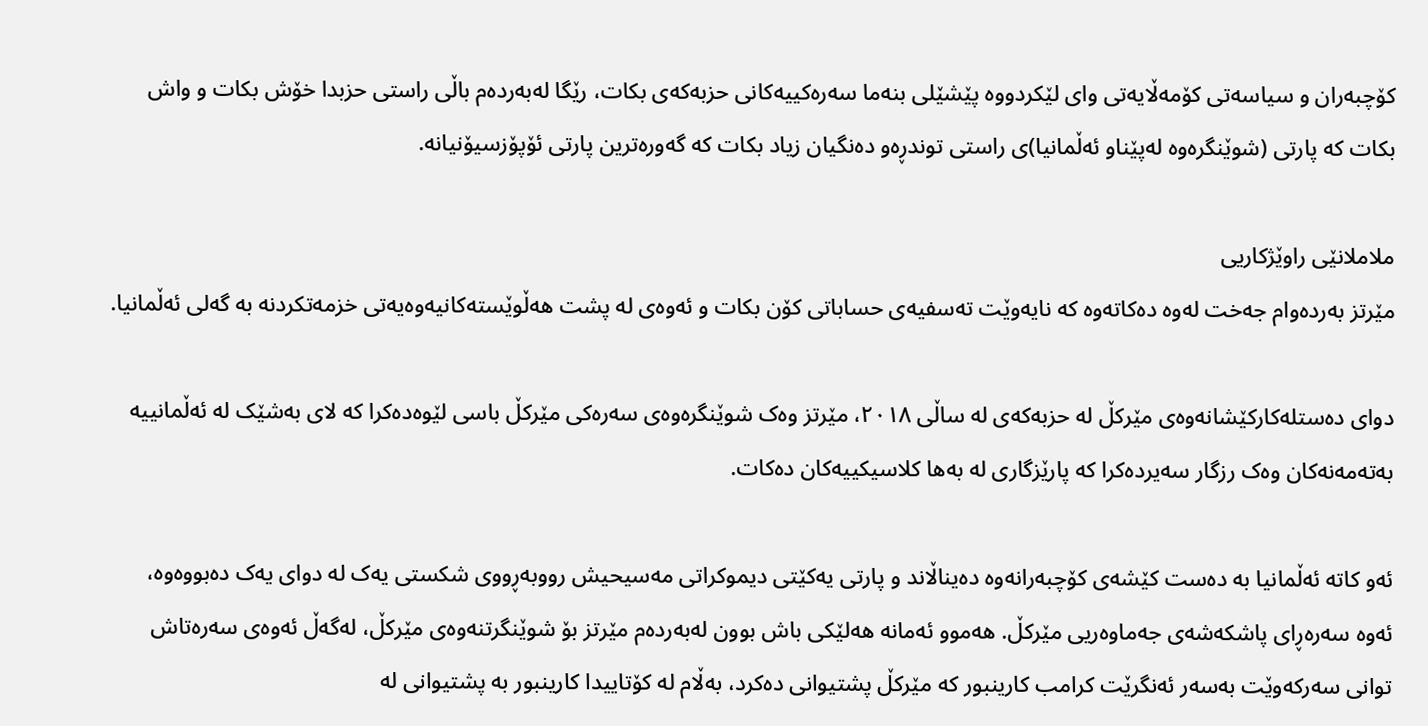کۆچبەران و سیاسەتی کۆمەڵایەتی وای لێکردووە پێشێلی بنەما سەرەکییەکانی حزبەکەی بکات، رێگا لەبەردەم باڵی راستی حزبدا خۆش بکات و واش بکات کە پارتی (شوێنگرەوە لەپێناو ئەڵمانیا)ی راستی توندڕەو دەنگیان زیاد بکات کە گەورەترین پارتی ئۆپۆزسیۆنیانە.

ملاملانێی راوێژکاریی
مێرتز بەردەوام جەخت لەوە دەکاتەوە کە نایەوێت تەسفیەی حساباتی کۆن بکات و ئەوەی لە پشت هەڵوێستەکانیەوەیەتی خزمەتکردنە بە گەلی ئەڵمانیا.

دوای دەستلەکارکێشانەوەی مێرکڵ لە حزبەکەی لە ساڵی ٢٠١٨، مێرتز وەک شوێنگرەوەی سەرەکی مێرکڵ باسی لێوەدەکرا کە لای بەشێک لە ئەڵمانییە بەتەمەنەکان وەک رزگار سەیردەکرا کە پارێزگاری لە بەها کلاسیکییەکان دەکات.

ئەو کاتە ئەڵمانیا بە دەست کێشەی کۆچبەرانەوە دەیناڵاند و پارتی یەکێتی دیموکراتی مەسیحیش رووبەڕووی شکستی یەک لە دوای یەک دەبووەوە، ئەوە سەرەڕای پاشکەشەی جەماوەریی مێرکڵ. هەموو ئەمانە هەلێکی باش بوون لەبەردەم مێرتز بۆ شوێنگرتنەوەی مێرکڵ، لەگەڵ ئەوەی سەرەتاش توانی سەرکەوێت بەسەر ئەنگرێت کرامب کارینبور کە مێرکڵ پشتیوانی دەکرد، بەڵام لە کۆتاییدا کارینبور بە پشتیوانی لە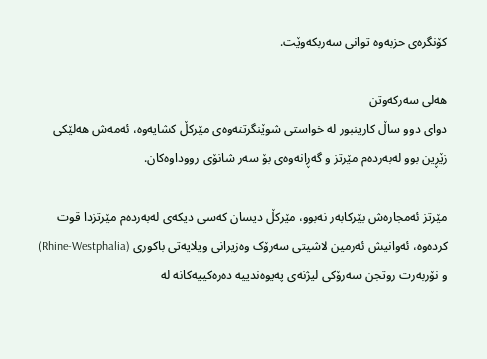کۆنگرەی حزبەوە توانی سەربکەوێت.

هەلی سەرکەوتن
دوای دوو ساڵ کارینبور لە خواستی شوێنگرتنەوەی مێرکڵ کشایەوە، ئەمەش هەلێکی زێڕین بوو لەبەردەم مێرتز و گەڕانەوەی بۆ سەر شانۆی رووداوەکان.

مێرتز ئەمجارەش بێرکابەر نەبوو، مێرکڵ دیسان کەسی دیکەی لەبەردەم مێرتزدا قوت کردەوە، ئەوانیش ئەرمین لاشیتی سەرۆک وەزیرانی ویلایەتی باکوری (Rhine-Westphalia) و نۆربەرت روتجن سەرۆکی لیژنەی پەیوەندییە دەرەکییەکانە لە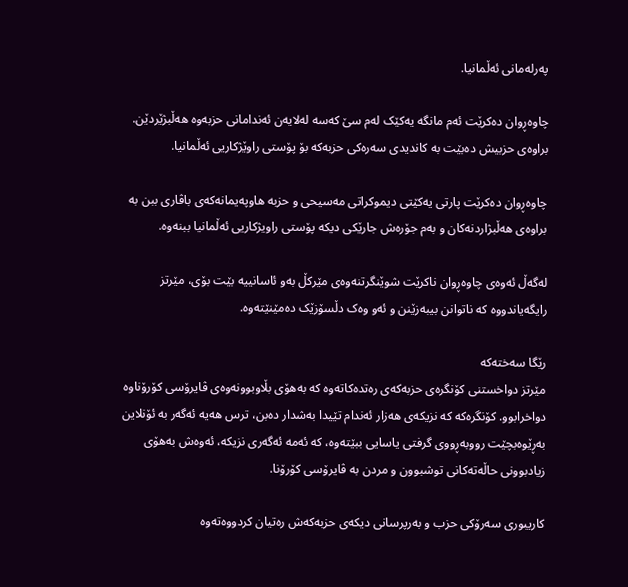پەرلەمانی ئەڵمانیا.

چاوەڕوان دەکرێت ئەم مانگە یەکێک لەم سێ کەسە لەلایەن ئەندامانی حزبەوە هەڵبژێردێن. براوەی حزبیش دەبێت بە کاندیدی سەرەکی حزبەکە بۆ پۆستی راوێژکاریی ئەڵمانیا.

چاوەڕوان دەکرێت پارتی یەکێتی دیموکراتی مەسیحی و حزبە هاوپەیمانەکەی باڤاری ببن بە براوەی هەڵبژاردنەکان و بەم جۆرەش جارێکی دیکە پۆستی راویژکاریی ئەڵمانیا ببنەوە.

لەگەڵ ئەوەی چاوەڕوان ناکرێت شوێنگرتنەوەی مێرکڵ بەو ئاسانییە بێت بۆی، مێرتز رایگەیاندووە کە ناتوانن بیبەزێنن و ئەو وەک دڵسۆزێک دەمێنێتەوە.

رێگا سەختەکە
مێرتز دواخستنی کۆنگرەی حزبەکەی رەتدەکاتەوە کە بەهۆی بڵاوبوونەوەی ڤایرۆسی کۆرۆناوە دواخرابوو. کۆنگرەکە کە نزیکەی هەزار ئەندام تێیدا بەشدار دەبن، ترس هەیە ئەگەر بە ئۆنلاین بەڕێوەبچێت رووبەڕووی گرفتی یاسایی ببێتەوە، کە ئەمە ئەگەری نزیکە، ئەوەش بەهۆی زیادبوونی حاڵەتەکانی توشبوون و مردن بە ڤایرۆسی کۆرۆنا.

کاریبوری سەرۆکی حزب و بەرپرسانی دیکەی حزبەکەش رەتیان کردووەتەوە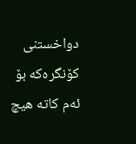دواخستنی کۆنگرەکە بۆ ئەم کاتە هیچ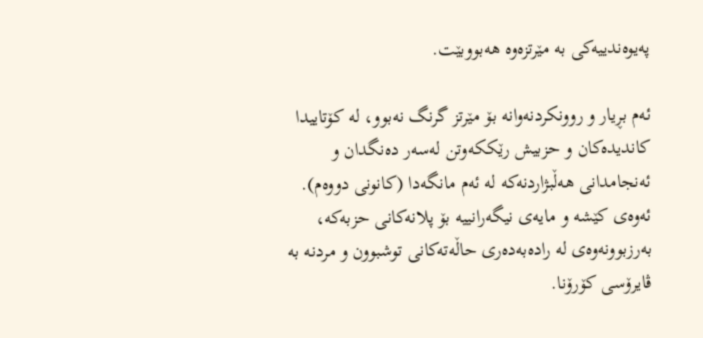پەیوەندییەکی بە مێرتزەوە هەبووبێت.

ئەم بڕیار و روونکردنەوانە بۆ مێرتز گرنگ نەبوو، لە کۆتاییدا کاندیدەکان و حزبیش رێککەوتن لەسەر دەنگدان و ئەنجامدانی هەڵبژاردنەکە لە ئەم مانگەدا (کانونی دووەم). ئەوەی کێشە و مایەی نیگەرانییە بۆ پلانەکانی حزبەکە، بەرزبوونەوەی لە رادەبەدەری حاڵەتەکانی توشبوون و مردنە بە ڤایرۆسی کۆرۆنا.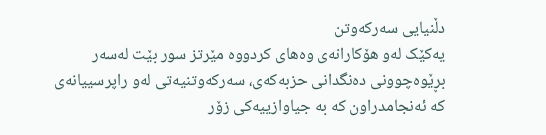دڵنیایی سەرکەوتن
یەکێک لەو هۆکارانەی وەهای کردووە مێرتز سور بێت لەسەر بڕێوەچوونی دەنگدانی حزبەکەی، سەرکەوتنیەتی لەو راپرسییانەی کە ئەنجامدراون کە بە جیاوازییەکی زۆر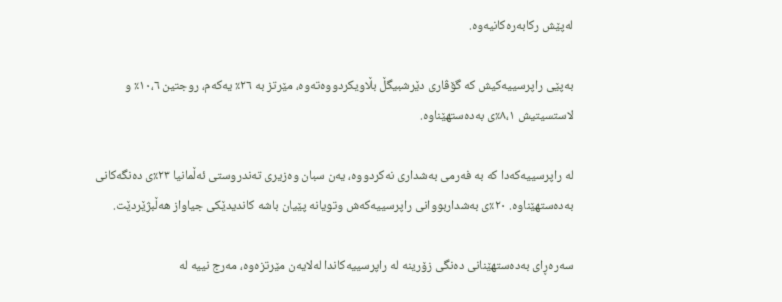لەپێش رکابەرەکانیەوە.

بەپێی راپرسییەکیش کە گۆڤاری دێرشبیگڵ بڵاویکردووەتەوە، مێرتز بە ٢٦٪ یەکەم، روجتین ١٠،٦٪ و لاستسیتیش ٨،١٪ی بەدەستهێناوە.

لە راپرسییەکەدا کە بە فەرمی بەشداری نەکردووە، یەن سبان وەزیری تەندروستی ئەڵمانیا ٢٣٪ی دەنگەکانی بەدەستهێناوە. ٢٠٪ی بەشداربووانی راپرسییەکەش وتویانە پێیان باشە کاندیدێکی جیاواز هەڵبژێردێت.

سەرەڕای بەدەستهێنانی دەنگی زۆرینە لە راپرسییەکاندا لەلایەن مێرتزەوە، مەرج نییە لە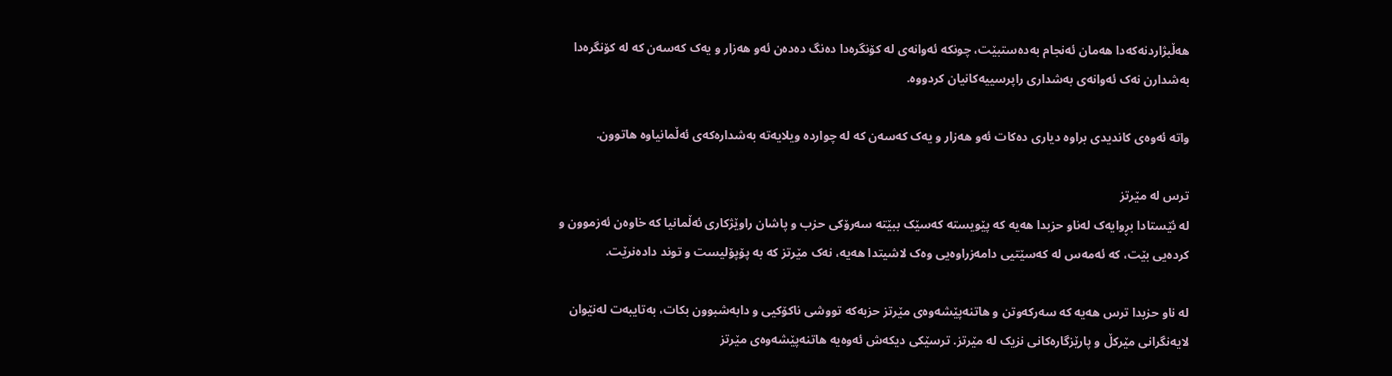هەڵبژاردنەکەدا هەمان ئەنجام بەدەستبێت، چونکە ئەوانەی لە کۆنگرەدا دەنگ دەدەن ئەو هەزار و یەک کەسەن کە لە کۆنگرەدا بەشدارن نەک ئەوانەی بەشداری راپرسییەکانیان کردووە.

واتە ئەوەی کاندیدی براوە دیاری دەکات ئەو هەزار و یەک کەسەن کە لە چواردە ویلایەتە بەشدارەکەی ئەڵمانیاوە هاتوون.

ترس لە مێرتز
لە ئێستادا بڕوایەک لەناو حزبدا هەیە کە پێویستە کەسێک ببێتە سەرۆکی حزب و پاشان راوێژکاری ئەڵمانیا کە خاوەن ئەزموون و کردەیی بێت، کە ئەمەس لە کەسێتیی دامەزراوەیی وەک لاشیتدا هەیە، نەک مێرتز کە بە پۆپۆلیست و توند دادەنرێت.

لە ناو حزبدا ترس هەیە کە سەرکەوتن و هاتنەپێشەوەی مێرتز حزبەکە تووشی ناکۆکیی و دابەشبوون بکات، بەتایبەت لەنێوان لایەنگرانی مێرکڵ و پارێزگارەکانی نزیک لە مێرتز. ترسێکی دیکەش ئەوەیە هاتنەپێشەوەی مێرتز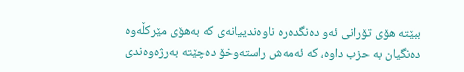ببێتە هۆی تۆرانی ئەو دەنگدەرە ناوەندییانەی کە بەهۆی مێرکڵەوە دەنگیان بە حزب داوە، کە ئەمەش راستەوخۆ دەچێتە بەرژەوەندی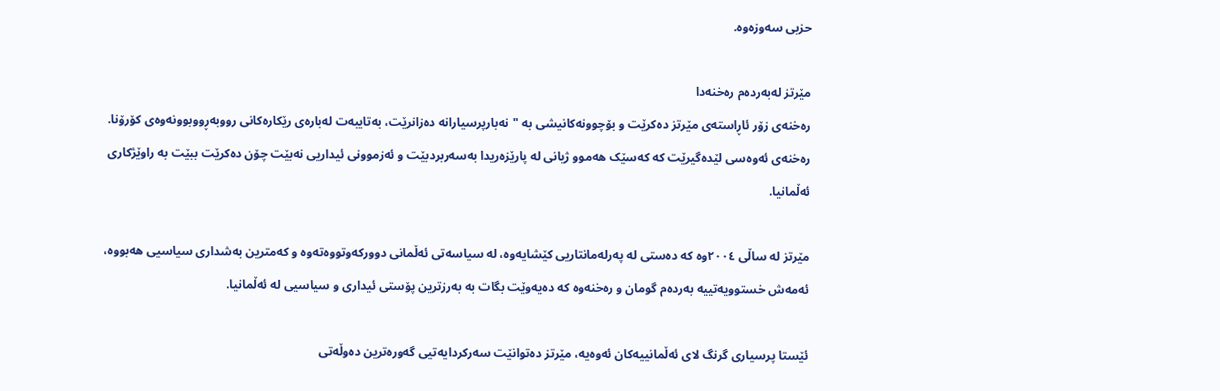حزبی سەوزەوە.

مێرتز لەبەردەم رەخنەدا
رەخنەی زۆر ئاڕاستەی مێرتز دەکرێت و بۆچوونەکانیشی بە "نەبارپرسیارانە دەزانرێت، بەتایبەت لەبارەی رێکارەکانی رووبەڕووبوونەوەی کۆرۆنا. رەخنەی ئەوەسی لێدەگیرێت کە کەسێک هەموو ژیانی لە پارێزەریدا بەسەربردبێت و ئەزموونی ئیداریی نەبێت چۆن دەکرێت ببێت بە راوێژکاری ئەڵمانیا.

مێرتز لە ساڵی ٢٠٠٤وە کە دەستی لە پەرلەمانتاریی کێشایەوە، لە سیاسەتی ئەڵمانی دوورکەوتووەتەوە و کەمترین بەشداری سیاسیی هەبووە، ئەمەش خستوویەتییە بەردەم گومان و رەخنەوە کە دەیەوێت بگات بە بەرزترین پۆستی ئیداری و سیاسیی لە ئەڵمانیا.

ئێستا پرسیاری گرنگ لای ئەڵمانییەکان ئەوەیە، مێرتز دەتوانێت سەرکردایەتیی گەورەترین دەوڵەتی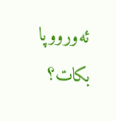ئەورووپا بکات؟